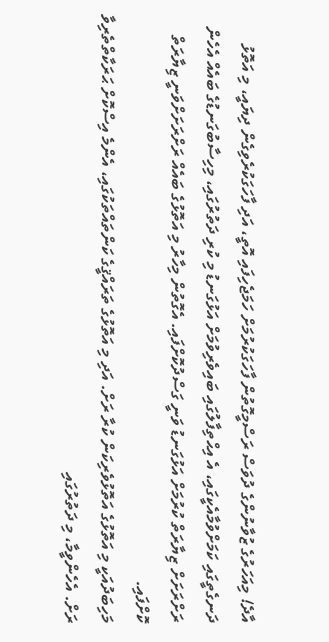އާދެ! މިއަހަރުގެ ޒުވާނުންގެ ދުވަސް ރަސްމީގޮތުން ފާހަގަކުރުމަށް ހަމަޖެހިފައި އޮތީ، އަދި ފާހަގަކުރެވިގެން ދިޔައީ، މި އަތޮޅު ދަނގެތީގައި ކަމަށްވުމާއެކީގައި، އެ އިޙްތިފާލުގައި ބައިވެރިވުމަށް އަޅުގަނޑު މި ކުރި ދަތުރުގައި، މިހިސާބުގަނޑުގެ ބައެއް އެހެން ރަށްރަށަށް ޒިޔާރަތް ކުރުމަށް އަޅުގަނޑު ވަނީ ގަސްދުކޮށްފައި. އެގޮތުން މިހާރު މި އަތޮޅުގެ ބައެއް ރަށްރަށަށްވަނީ ޒިޔާރަތް ކޮށްފައި.
މަހިބަދުއަކީ މި އަތޮޅުގެ އަތޮޅުވެރިކަން ކުރާ ރަށް. އަދި މި އަތޮޅުގެ ތަރައްޤީގެ ކަންތައްތަކުގައި، އެންމެ އިސްކޮށް ޙަރަކާތްތެރިވާ ރަށް. އެހެންވީމާ، މި ދަތުރުގައި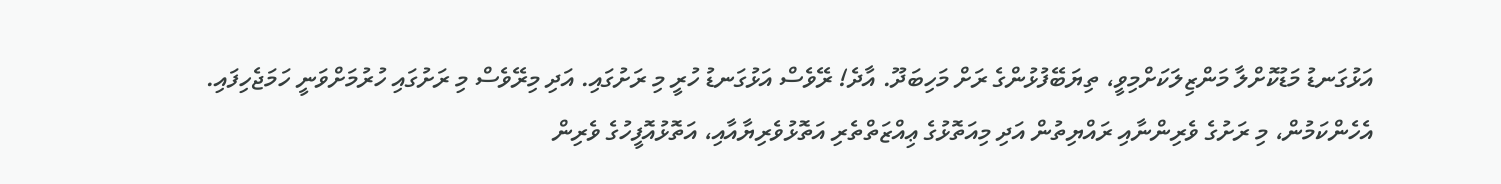އަޅުގަނޑު މަޑުކޮށްލާ މަންޒިލަކަށްމިވީ، ތިޔަބޭފުޅުންގެ ރަށް މަހިބަދޫ. އާދެ! ރޭވެސް އަޅުގަނޑު ހުރީ މި ރަށުގައި. އަދި މިރޭވެސް މި ރަށުގައި ހުރުމަށްވަނީ ހަމަޖެހިފައި. އެހެންކަމުން، މި ރަށުގެ ވެރިންނާއި ރައްޔިތުން އަދި މިއަތޮޅުގެ ޢިއްޒަތްތެރި އަތޮޅުވެރިޔާއާއި، އަތޮޅުއޮފީހުގެ ވެރިން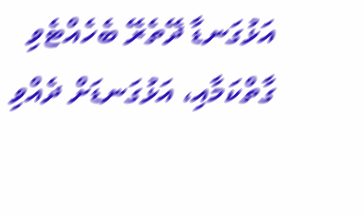އަޅުގަނޑާ ދޭތެރޭ ބެހެއްޓެވި ގާތްކަމާއި، އަޅުގަނޑަށް ދެއްވި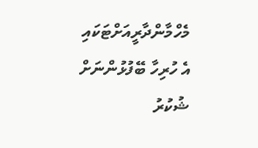މެހްމާންދާރީއަށްޓަކައި އެ ހުރިހާ ބޭފުޅުންނަށް ޝުކުރު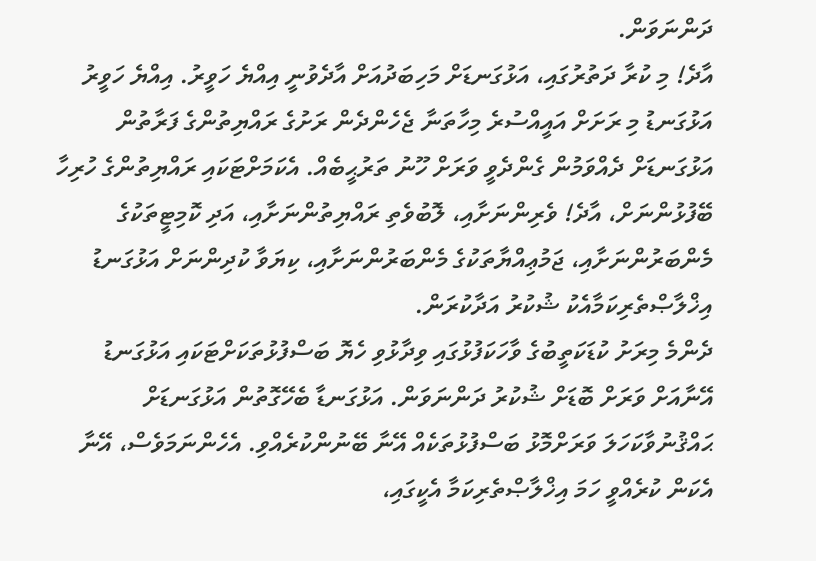ދަންނަވަން.
އާދެ! މި ކުރާ ދަތުރުގައި، އަޅުގަނޑަށް މަހިބަދުއަށް އާދެވުނީ އިއްޔެ ހަވީރު. އިއްޔެ ހަވީރު އަޅުގަނޑު މި ރަށަށް އައީއްސުރެ މިހާތަނާ ޖެހެންދެން ރަށުގެ ރައްޔިތުންގެ ފަރާތުން އަޅުގަނޑަށް ދެއްވަމުން ގެންދެވީ ވަރަށް ހޫނު ތަރުޙީބެއް. އެކަމަށްޓަކައި ރައްޔިތުންގެ ހުރިހާ ބޭފުޅުންނަށް، އާދެ! ވެރިންނަށާއި، ލޮބުވެތި ރައްޔިތުންނަށާއި، އަދި ކޮމިޓީތަކުގެ މެންބަރުންނަށާއި، ޖަމުޢިއްޔާތަކުގެ މެންބަރުންނަށާއި، ކިޔަވާ ކުދިންނަށް އަޅުގަނޑު އިޚްލާޞްތެރިކަމާއެކު ޝުކުރު އަދާކުރަން.
ދެންމެ މިރަށު ކުޑަކަތީބުގެ ވާހަކަފުޅުގައި ވިދާޅުވި ހެޔޮ ބަސްފުޅުތަކަށްޓަކައި އަޅުގަނޑު އޭނާއަށް ވަރަށް ބޮޑަށް ޝުކުރު ދަންނަވަން. އަޅުގަނޑާ ބެހޭގޮތުން އަޅުގަނޑަށް ޙައްޤުނުވާކަހަލަ ވަރަށްމޮޅު ބަސްފުޅުތަކެއް އޭނާ ބޭނުންކުރެއްވި. އެހެންނަމަވެސް، އޭނާ އެކަން ކުރެއްވީ ހަމަ އިޚްލާޞްތެރިކަމާ އެކީގައި،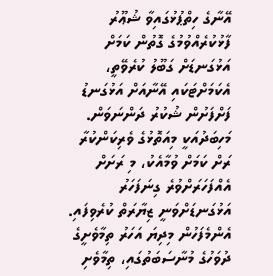އޭނާގެ ހިތްޕުޅުގައިވާ ޝުޢޫރު ފާޅުކުރެއްވުމުގެ ގޮތުން ކަމަށް އަޅުގަނޑަށް ގަބޫލު ކުރެވޭތީ، އެކަމަށްޓަކައި އޭނާއަށް އަޅުގަނޑު ފަށްފަށުން ޝުކުރު ދަންނަވަން.
މަހިބަދުއަކީ މިއަތޮޅުގެ ވެރިކަންކުރާ ރަށް ކަމަށް ވުމާއެކު، މި ރަށަށް އެއްފަހަރަށްވުރެ ގިނަފަހަރު އަޅުގަނޑަށްވަނީ ޒިޔާރަތް ކުރެވިފައި. އެންމެފަހުން މިދިޔަ އަހަރު ތިމާވެށީގެ ދުވަހުގެ މުނާސަބަތުގައި، ތިމާވެށި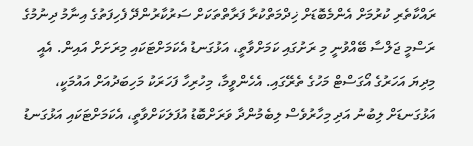ރައްކާތެރި ކުރުމަށް އެންމެބޮޑަށް ޚިދްމަތްކުރާ ފަރާތްތަކަށް ސަރުކާރުންދޭ ފެހިފަތުގެ އިނާމު ދިނުމުގެ ރަސްމީ ޖަލްސާ ބޭއްވުނީ މި ރަށުގައި ކަމަށްވާތީ، އަޅުގަނޑު އެކަމަށްޓަކައި މިރަށަށް އައިން. އެއީ މިދިޔަ އަހަރުގެ އޯގަސްޓް މަހުގެ ތެރޭގައި. އެހެންވީމާ، މިހުރިހާ ފަހަރަކު މަހިބަދުއަށް އައުމަކީ، އަޅުގަނޑަށް ލިބުނު އަދި މިހާރުވެސް ލިބެމުންދާ ވަރަށްބޮޑު އުފަލަކަށްވާތީ، އެކަމަށްޓަކައި އަޅުގަނޑު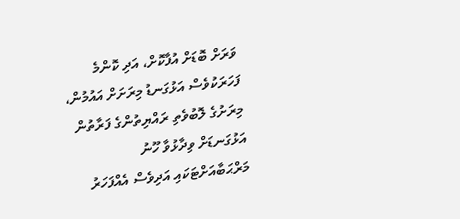ވަރަށް ބޮޑަށް އުފާކޮށް، އަދި ކޮންމެ ފަހަރަކުވެސް އަޅުގަނޑު މިރަށަށް އައުމުން، މިރަށުގެ ލޮބުވެތި ރައްޔިތުންގެ ފަރާތުން އަޅުގަނޑަށް ވިދާޅުވާ ހޫނު މަރްޙަބާއަށްޓަކައި އަދިވެސް އެއްފަހަރު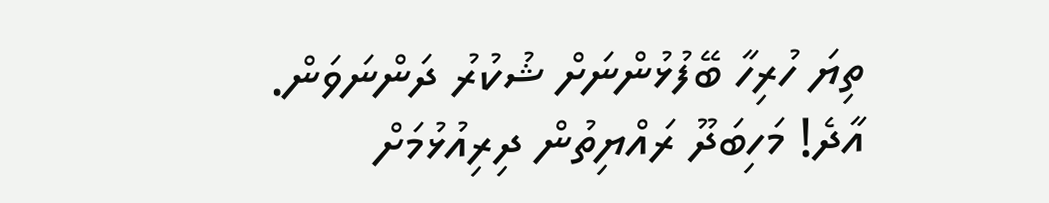ތިޔަ ހުރިހާ ބޭފުޅުންނަށް ޝުކުރު ދަންނަވަން.
އާދެ! މަހިބަދޫ ރައްޔިތުން ދިރިއުޅުމަށް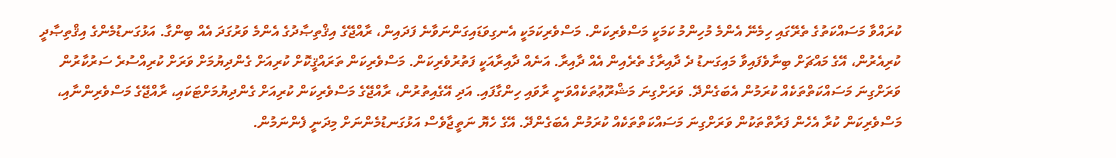ކުރައްވާ މަސައްކަތުގެ ތެރޭގައި ހިމެނޭ އެންމެ މުހިންމު ކަމަކީ މަސްވެރިކަން. މަސްވެރިކަމަކީ އެނގިވަޑައިގަންނަވާނެ ފަދައިން، ރާއްޖޭގެ އިޤްތިޞާދުގެ އެންމެ ވަރުގަދަ އެއް ބިންގާ. އަޅުގަނޑުމެންގެ އިޤްތިޞާދީ ކުރިއެރުން، އޭގެ މައްޗަށް ބިނާވެފައިވާ މައިގަނޑު ދެ ދާއިރާގެ ތެރެއިން އެއް ދާއިރާ. އަނެއް ދާއިރާއަކީ ފަތުރުވެރިކަން. މަސްވެރިކަން ތަރައްޤީކޮށް ކުރިއަށް ގެންދިޔުމަށް ވަރަށް ކުރިއްސުރެ ސަރުކާރުން ވަރަށްގިނަ މަސައްކަތްތަކެއް ކުރަމުން އެބަގެންދޭ. ވަރަށްގިނަ މަޝްރޫޢުތަކެއްވަނީ ރާވައި ހިންގާފައި. އަދި އޭގެއިތުރުން، ރާއްޖޭގެ މަސްވެރިކަން ކުރިއަށް ގެންދިޔުމަށްޓަކައި، ރާއްޖޭގެ މަސްވެރިންނާއި، މަސްވެރިކަން ކުރާ އެހެން ފަރާތްތަކުން ވަރަށްގިނަ މަސައްކަތްތަކެއް ކުރަމުން އެބަގެންދޭ. އޭގެ ހެޔޮ ނަތީޖާވެސް އަޅުގަނޑުމެންނަށް މިދަނީ ފެންނަމުން.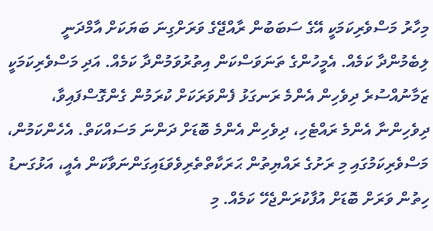މިހާރު މަސްވެރިކަމަކީ އޭގެ ސަބަބުން ރާއްޖޭގެ ވަރަށްގިނަ ބަޔަކަށް އާމްދަނީ ލިބެމުންދާ ކަމެއް. އެމީހުންގެ ތަނަވަސްކަން އިތުރުވަމުންދާ ކަމެއް. އަދި މަސްވެރިކަމަކީ ޒަމާނުއްސުރެ ދިވެހިން އެންމެ ރަނގަޅު ފެންވަރަކަށް ކުރަމުން ގެންގޮސްފައިވާ، ދިވެހިންނާ އެންމެ ރައްޓެހި، ދިވެހިން އެންމެ ބޮޑަށް ދަންނަ މަސައްކަތް. އެހެންކަމުން، މަސްވެރިކަމުގައި މި ރަށުގެ ރައްޔިތުން ޙަރަކާތްތެރިވެވަޑައިގަންނަވާކަން އެއީ، އަޅުގަނޑު ހިތުން ވަރަށް ބޮޑަށް އުފާކުރަންޖެހޭ ކަމެއް. މި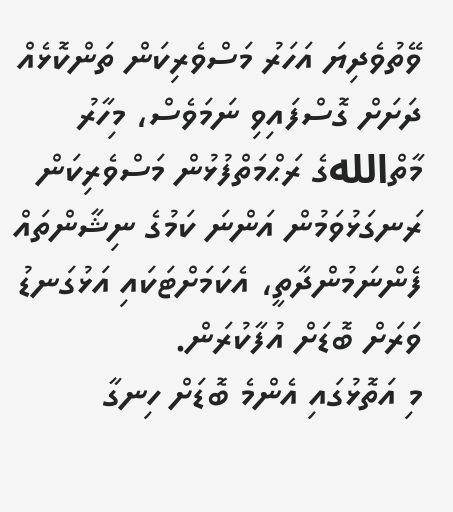ވޭތުވެދިޔަ އަހަރު މަސްވެރިކަން ތަންކޮޅެއް ދަށަށް ގޮސްފައިވި ނަމަވެސް، މިހާރު މާތްاللهގެ ރަޙްމަތްފުޅުން މަސްވެރިކަން ރަނގަޅުވަމުން އަންނަ ކަމުގެ ނިޝާންތައް ފެންނަމުންދާތީ، އެކަމަށްޓަކައި އަޅުގަނޑު ވަރަށް ބޮޑަށް އުފާކުރަން.
މި އަތޮޅުގައި އެންމެ ބޮޑަށް ހިނގާ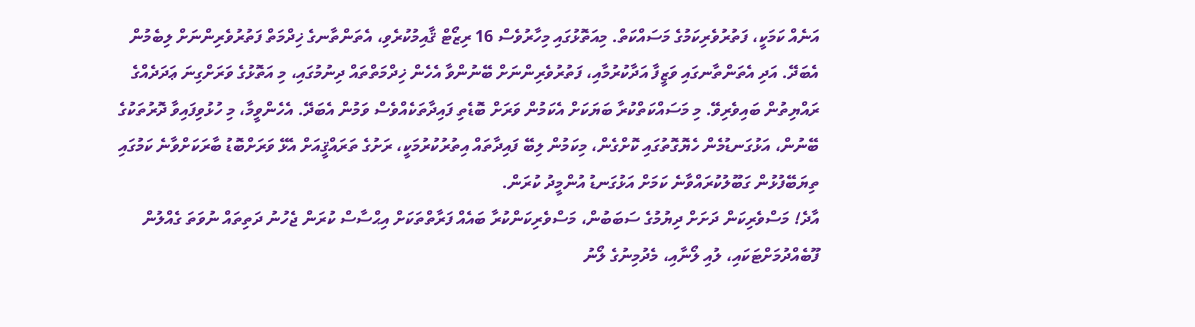އަނެއް ކަމަކީ، ފަތުރުވެރިކަމުގެ މަސައްކަތް. މިއަތޮޅުގައި މިހާރުވެސް 16 ރިޒޯޓް ޤާއިމުކުރެވި، އެތަންތާނގެ ޚިދްމަތް ފަތުރުވެރިންނަށް ލިބެމުން އެބަދޭ. އަދި އެތަންތާނގައި ވަޒީފާ އަދާކުރުމާއި، ފަތުރުވެރިންނަށް ބޭނުންވާ އެހެން ޚިދްމަތްތައް ދިނުމުގައި، މި އަތޮޅުގެ ވަރަށްގިނަ ޢަދަދެއްގެ ރައްޔިތުން ބައިވެރިވޭ. މި މަސައްކަތްކުރާ ބަޔަކަށް އެކަމުން ވަރަށް ބޮޑެތި ފައިދާތަކެއްވެސް ވަމުން އެބަދޭ. އެހެންވީމާ، މި ހުޅުވިފައިވާ ދޮރުތަކުގެ ބޭނުން، އަޅުގަނޑުމެން ހެޔޮގޮތުގައި ކޮށްގެން، މިކަމުން ލިބޭ ފައިދާތައް އިތުރުކުރުމަކީ، ރަށުގެ ތަރައްޤީއަށް އެޅޭ ވަރަށްބޮޑު ބާރަކަށްވާނެ ކަމުގައި ތިޔަބޭފުޅުން ގަބޫލުކުރައްވާނެ ކަމަށް އަޅުގަނޑު އުންމީދު ކުރަން.
އާދެ! މަސްވެރިކަން ދަށަށް ދިޔުމުގެ ސަބަބުން، މަސްވެރިކަންކުރާ ބައެއް ފަރާތްތަކަށް އިޙްސާސް ކުރަން ޖެހުނު ދަތިތައް ނުވަތަ ގެއްލުން ފޫބެއްދުމަށްޓަކައި، ލުއި ލޯނާއި، މެދުމިނުގެ ލޯނު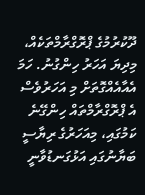ދޫކުރުމުގެ ޕްރޮގްރާމްތަކެއް، މިދިޔަ އަހަރު ހިންގުނު. ހަމަ އެއާއެއްގޮތަށް މި އަހަރުވެސް އެ ޕްރޮގްރާމްތައް ހިންގޭނެ ކަމުގައި، މިއަހަރުގެ ރިޔާސީ ބަޔާނުގައި އަޅުގަނޑުވާނީ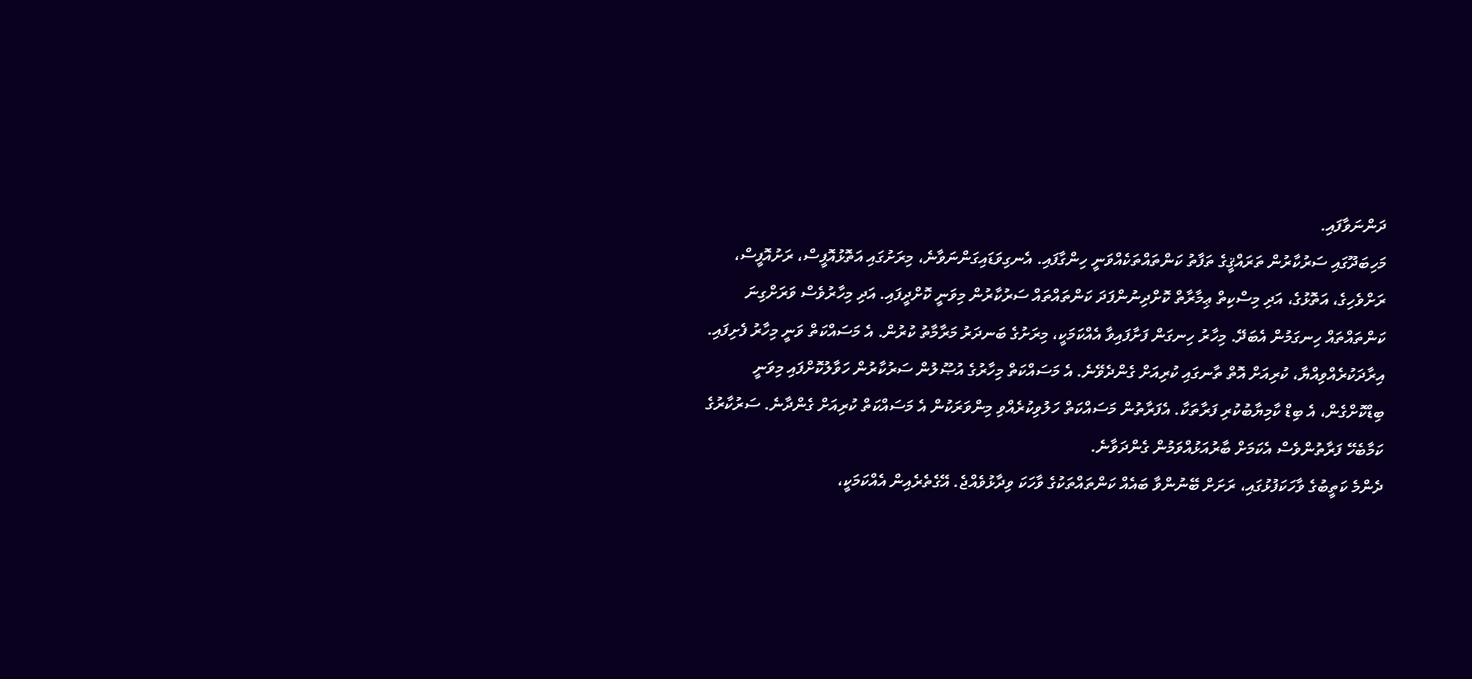ދަންނަވާފައި.
މަހިބަދޫގައި ސަރުކާރުން ތަރައްޤީގެ ތަފާތު ކަންތައްތަކެއްވަނީ ހިންގާފައި. އެނގިވަޑައިގަންނަވާނެ، މިރަށުގައި އަތޮޅުއޮފީސް، ރަށުއޮފީސް، ރަށްވެހިގެ، އަތޮޅުގެ، އަދި މިސްކިތް ޢިމާރާތް ކޮށްދިނުންފަދަ ކަންތައްތައް ސަރުކާރުން މިވަނީ ކޮށްދީފައި. އަދި މިހާރުވެސް ވަރަށްގިނަ ކަންތައްތައް ހިނގަމުން އެބަދޭ. މިހާރު ހިނގަން ފަށާފައިވާ އެއްކަމަކީ، މިރަށުގެ ބަނދަރު މަރާމާތު ކުރުން. އެ މަސައްކަތް ވަނީ މިހާރު ފެށިފައި. އިރާދަކުރެއްވިއްޔާ، ކުރިއަށް އޮތް ތާނގައި ކުރިއަށް ގެންދެވޭނެ. އެ މަސައްކަތް މިހާރުގެ އުޞޫލުން ސަރުކާރުން ހަވާލުކޮށްފައި މިވަނީ ބިޑްކޮށްގެން، އެ ބިޑް ކާމިޔާބުކުރި ފަރާތަކާ. އެފަރާތުން މަސައްކަތް ހަލުވިކުރެއްވި މިންވަރަކުން އެ މަސައްކަތް ކުރިއަށް ގެންދާނެ. ސަރުކާރުގެ ކަމާބެހޭ ފަރާތުންވެސް އެކަމަށް ބާރުއަޅުއްވަމުން ގެންދަވާނެ.
ދެންމެ ކަތީބުގެ ވާހަކަފުޅުގައި، ރަށަށް ބޭނުންވާ ބައެއް ކަންތައްތަކުގެ ވާހަކަ ވިދާޅުވެއްޖެ. އޭގެތެރެއިން އެއްކަމަކީ،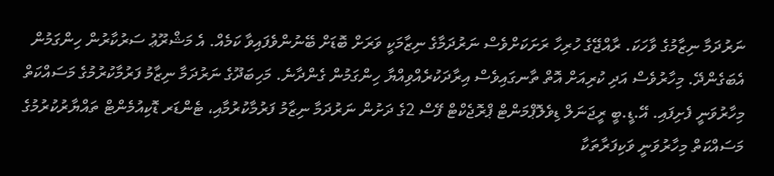ނަރުދަމާ ނިޒާމުގެ ވާހަކަ. ރާއްޖޭގެ ހުރިހާ ރަށަކަށްވެސް ނަރުދަމާގެ ނިޒާމަކީ ވަރަށް ބޮޑަށް ބޭނުންވެފައިވާ ކަމެއް. އެ މަޝްރޫޢު ސަރުކާރުން ހިންގަމުން އެބަގެންދޭ. މިހާރުވެސް އަދި ކުރިއަށް އޮތް ތާނގައިވެސް އިރާދަކުރެއްވިއްޔާ ހިންގަމުން ގެންދާނެ. މަހިބަދޫގެ ނަރުދަމާ ނިޒާމު ފަރުމާކުރުމުގެ މަސައްކަތް މިހާރުވަނީ ފެށިފައި. އޭ.ޑީ.ބީ ރީޖަނަލް ޑިވެލޮޕްމަންޓް ޕްރޮޖެކްޓް ފޭސް 2ގެ ދަށުން ނަރުދަމާ ނިޒާމު ފަރުމާކުރުމާއި، ޓެންޑަރ ޑޮކިއުމެންޓް ތައްޔާރުކުރުމުގެ މަސައްކަތް މިހާރުވަނީ ވަކިފަރާތަކާ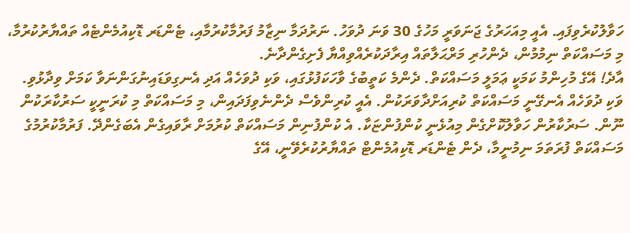ހަވާލުކުރެވިފައި. އެއީ މިއަހަރުގެ ޖަނަވަރީ މަހުގެ 30 ވަނަ ދުވަހު. ނަރުދަމާ ނިޒާމު ފަރުމާކުރުމާއި، ޓެންޑަރ ޑޮކިއުމެންޓެއް ތައްޔާރުކުރުމާ، މި މަސައްކަތް ނިމުމުން، ދެންހުރި މަރްޙަލާތައް އިރާދަކުރެއްވިއްޔާ ފެށިގެންދާނެ.
އާދެ! އޭގެ މުހިންމު ކަމަކީ ޢަމަލީ މަސައްކަތް. ދެންމެ ކަތީބުގެ ވާހަކަފުޅުގައި، ވަކި ދުވަހެއް އަދި އެނގިވަޑައިނުގަންނަވާ ކަމަށް ވިދާޅުވި. ވަކި ދުވަހެއް އެނގޭނީ މަސައްކަތް ކުރިއަށްދާވަރަކުން. އެއީ ކުރިންވެސް ދެންނެވިފަދައިން، މި މަސައްކަތް މި ކުރަނީކީ ސަރުކާރަކުން ނޫން. ސަރުކާރުން ހަވާލުކޮށްގެން މިއުޅެނީ ކުންފުންޏަކާ. އެ ކުންފުނިން މަސައްކަތް ކުރުމަށް ރާވައިގެން އެބަގެންދޭ. ފަރުމާކުރުމުގެ މަސައްކަތް ފުރަތަމަ ނިމުނީމާ، ދެން ޓެންޑަރ ޑޮކިއުމެންޓް ތައްޔާރުކުރެވޭނީ، އޭގެ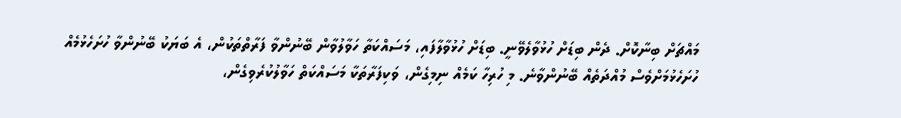މައްޗަށް ބިނާކޮށް. ދެން ބިޑަށް ހުޅުވާލެވޭނީ. ބިޑަށް ހުޅުވާލާފައި، މަސައްކަތާ ހަވާލުވާން ބޭނުންވާ ފަރާތްތަކުން، އެ ބަޔަކު ބޭނުންވާ ހުށަހެޅުމެއް ހުށަހެޅުމަށްވެސް މުއްދަތެއް ބޭނުންވާނެ. މި ހުރިހާ ކަމެއް ނިމިގެން، ވަކިފަރާތަކާ މަސައްކަތް ހަވާލުކުރެވިގެން،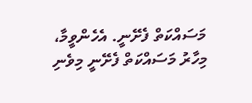މަސައްކަތް ފެށޭނީ. އެހެންވީމާ، މިހާރު މަސައްކަތް ފެށޭނީ މިވެނި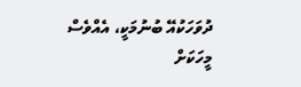ދުވަހަކުއޭ ބުނުމަކީ، އެއްވެސް މީހަކަށް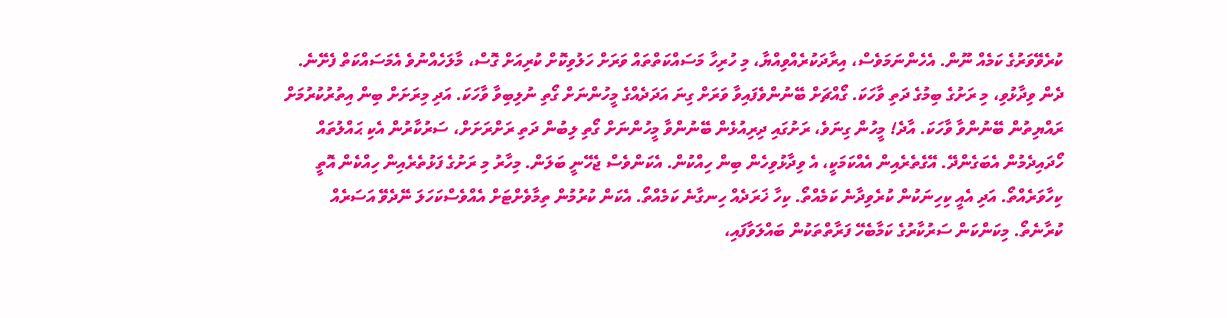ކުރެވޭވަރުގެ ކަމެއް ނޫން. އެހެންނަމަވެސް، އިރާދަކުރެއްވިއްޔާ، މި ހުރިހާ މަސައްކަތްތައް ވަރަށް ހަލުވިކޮށް ކުރިއަށް ގޮސް، މާލަހެއްނުވެ އެމަސައްކަތް ފެށޭނެ.
ދެން ވިދާޅުވި، މި ރަށުގެ ބިމުގެ ދަތި ވާހަކަ. ގޯއްޗަށް ބޭނުންވެފައިވާ ވަރަށް ގިނަ އަދަދެއްގެ މީހުންނަށް ގޯތި ނުލިބިވާ ވާހަކަ. އަދި މިރަށަށް ބިން އިތުރުކުރުމަށް ރައްޔިތުން ބޭނުންވާ ވާހަކަ. އާދެ! މީހުން ގިނަވެ، ރަށުގައި ދިރިއުޅެން ބޭނުންވާ މީހުންނަށް ގޯތި ލިބުން ދަތި ރަށްރަށަށް، ސަރުކާރުން އެކި ޙައްލުތައް ހޯދައިދެމުން އެބަގެންދޭ. އޭގެތެރެއިން އެއްކަމަކީ، އެ ވިދާޅުވިހެން ބިން ހިއްކުން. އެކަންވެސް ޖެހޭނީ ބަލަން. މިހާރު މި ރަށުގެ ފަޅުތެރެއިން ހިއްކެން އޮތީ ކިހާވަރެއްތޯ. އަދި އެއީ ކިހިނަކުން ކުރެވިދާނެ ކަމެއްތޯ. ކިހާ ޚަރަދެއް ހިނގާނެ ކަމެއްތޯ. އެކަން ކުރުމުން ތިމާވެށްޓަށް އެއްވެސްކަހަލަ ނޭދެވޭ އަސަރެއް ކުރާނެތޯ. މިކަންކަން ސަރުކާރުގެ ކަމާބެހޭ ފަރާތްތަކުން ބައްލަވާފައި،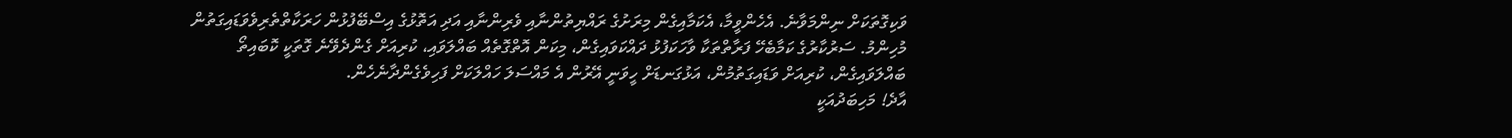ވަކިގޮތަކަށް ނިންމަވާނެ. އެހެންވީމާ، އެކަމާއިގެން މިރަށުގެ ރައްޔިތުންނާއި ވެރިންނާއި އަދި އަތޮޅުގެ އިސްބޭފުޅުން ހަރަކާތްތެރިވެވަޑައިގަތުން މުހިންމު. ސަރުކާރުގެ ކަމާބެހޭ ފަރާތްތަކާ ވާހަކަފުޅު ދައްކަވައިގެން، މިކަން އޮތްގޮތެއް ބައްލަވައި، ކުރިއަށް ގެންދެވޭނެ ގޮތަކީ ކޮބައިތޯ ބައްލަވައިގެން، ކުރިއަށް ވަޑައިގަތުމުން، އަޅުގަނޑަށް ހީވަނީ އޭރުން އެ މައްސަލަ ހައްލަކަށް ފަހިވެގެންދާނެހެން.
އާދެ! މަހިބަދުއަކީ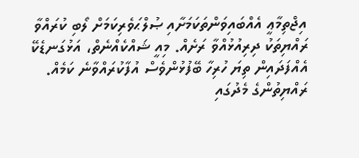އިޖްތިމާޢީ އެއްބައިވަންތަކަމަށާއި ޞުލްޙަވެރިކަމަށް ލޯބި ކުރައްވާ ރައްޔިތަކު ދިރިއުޅުއްވާ ރަށެއް. މިއީ ޝައްކެއްނެތް، އަޅުގަނޑެކޭ އެއްފަދައިން ތިޔަ ހުރިހާ ބޭފުޅުންވެސް އުފާކުރައްވާނެ ކަމެއް. ރައްޔިތުންގެ މެދުގައި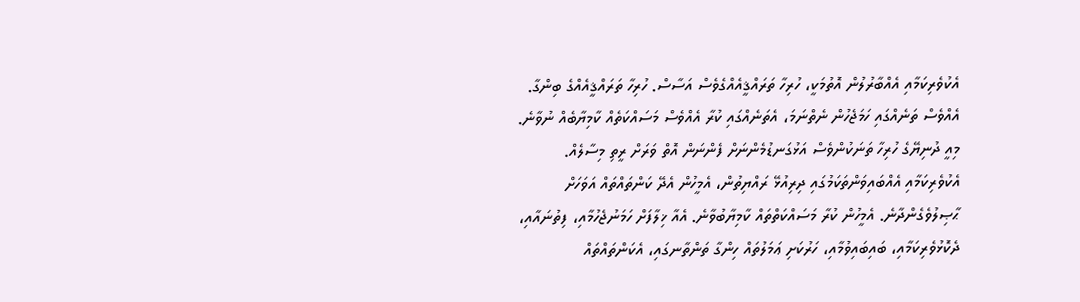އެކުވެރިކަމާއި އެއްބާރުލުން އޮތުމަކީ، ހުރިހާ ތަރައްޤީއެއްގެވެސް އަސާސް. ހުރިހާ ތަރައްޤީއެއްގެ ބިންގާ. އެއްވެސް ތަނެއްގައި ހަމަޖެހުން ނެތްނަމަ، އެތަނެއްގައި ކުރާ އެއްވެސް މަސައްކަތެއް ކާމިޔާބެއް ނުވާނެ. މިއީ ދުނިޔޭގެ ހުރިހާ ތަނަކުންވެސް އަޅުގަނޑުމެންނަށް ފެންނަން އޮތް ވަރަށް ރީތި މިސާލެއް. އެކުވެރިކަމާއި އެއްބައިވަންތަކަމުގައި ދިރިއުޅޭ ރައްޔިތުން، އެމީހުން އެދޭ ކަންތައްތައް އަވަހަށް ޙާޞިލުވެގެންދާނެ. އެމީހުން ކުރާ މަސައްކަތްތައް ކާމިޔާބުވާނެ. އެއާ ޚިލާފަށް ހަމަނުޖެހުމާއި، ފިތުނައާއި، ދެކޮޅުވެރިކަމާއި، ބައިބައިވުމާއި، ހަރުކަށި ޢަމަލުތައް ހިންގާ ތަންތާނގައި، އެކަންތައްތައް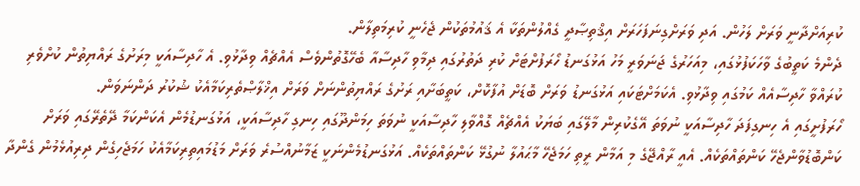ކުރިއަށްދާނީ ވަރަށް ލަހުން. އަދި ވަރަށްގިނަފަހަރަށް އިޤްތިޞާދީ ގެއްލުންތަކާ އެ ޤައުމުތަކުން ޖެހެނީ ކުރިމަތިލާން.
ދެންމެ ކަތީބުގެ ވާހަކަފުޅުގައި، މިއަހަރުގެ ޖަނަވަރީ މަހު އަޅުގަނޑު ހޯރަފުށްޓަށް ކުރި ދަތުރުގައި ދިމާވި ހާދިސާއާ ބެހޭގޮތުންވެސް އެއްޗެއް ވިދާޅުވި. އެ ހާދިސާއަކީ މިރަށުގެ ރައްޔިތުން ކުށްވެރި ކުރައްވާ ހާދިސާއެއް ކަމުގައި ވިދާޅުވި. އެކަމަށްޓަކައި އަޅުގަނޑު ވަރަށް ބޮޑަށް އުފާކޮށް، ކަތީބަށާއި ރަށުގެ ރައްޔިތުންނަށް ވަރަށް އިޚްލާޞްތެރިކަމާއެކު ޝުކުރު ދަންނަވަން.
ހޯރަފުށީގައި އެ ހިނގިފަދަ ހާދިސާއަކީ ނުވަތަ އޭގެކުރިން މާލޭގައި ބަޔަކު އެއްޗެއް ގޮއްވާލި ހާދިސާއަކީ ނުވަތަ ހިމަންދޫގައި ހިނގި ހާދިސާއަކީ، އަޅުގަނޑުމެން އެކަންކަމާ ދޭތެރޭގައި ވަރަށް ކަންބޮޑުވާންޖެހޭ ކަންތައްތަކެއް. އެއީ ރާއްޖޭގެ މި އަމާން ރީތި ހަމަޖެހޭ މާޙައުލާ ނުގުޅޭ ކަންތައްތަކެއް. އަޅުގަނޑުމެންނަކީ ޒަމާނުއްސުރެ ވަރަށް މަޑުމައިތިރިކަމާއެކު ހަމަޖެހިގެން ދިރިއުޅެމުން ގެންދާ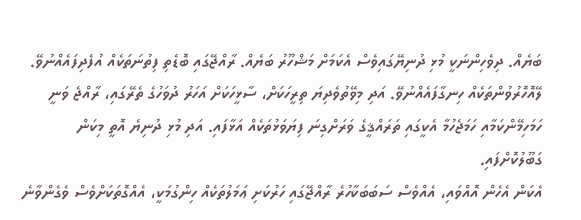ބަޔެއް. ދިވެހިންނަކީ މުޅި ދުނިޔޭގައިވެސް އެކަމަށް މަޝްހޫރު ބަޔެއް. ރާއްޖޭގައި ބޮޑެތި ފިތުނަތަކެއް އުފެދިފައެއްނުވޭ. ލޭއޮހޮރުވުންތަކެއް ހިނގާފައެއްނުވޭ. އަދި މިވޭތުވެދިޔަ ތިރީހަކަށް، ސާޅީހަކަށް އަހަރު ދުވަހުގެ ތެރޭގައި، ރާއްޖެ ވަނީ ހަމަހިމޭންކަމާއި ހަމަޖެހުމާ އެކީގައި ތަރައްޤީގެ ވަރަށްގިނަ ފިޔަވަޅުތަކެއް އަޅާފައި. އަދި މުޅި ދުނިޔެ އޮތީ މިކަން ގަބޫލުކޮށްފައި.
އެކަން އެހެން އޮއްވައި، އެއްވެސް ސަބަބަކާހުރެ ރާއްޖޭގައި ހަރުކަށި ޢަމަލުތަކެއް ހިންގުމަކީ، އެއްގޮތަކަށްވެސް ވެގެންވާނެ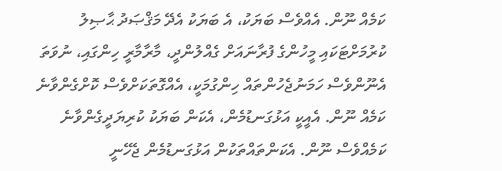ކަމެއް ނޫން. އެއްވެސް ބަޔަކު، އެ ބަޔަކު އެދޭ މަޤްޞަދު ޙާޞިލު ކުރުމަށްޓަކައި މީހުންގެ ފުރާނައަށް ގެއްލުންދީ، މާރާމާރީ ހިންގައި، ނުވަތަ އެނޫންވެސް ހަމަނުޖެހުންތައް ހިންގުމަކީ، އެއްގޮތަކަށްވެސް ކޮށްގެންވާނެ ކަމެއް ނޫން. އެއީކީ އަޅުގަނޑުމެން، އެކަން ބަޔަކު ކުރިޔަދީގެންވާނެ ކަމެއްވެސް ނޫން. އެކަންތައްތަކުން އަޅުގަނޑުމެން ޖެހޭނީ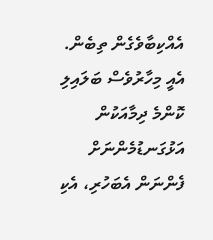އެއްކިބާވެގެން ތިބެން. އެއީ މިހާރުވެސް ބަލައިލި ކޮންމެ ދިމާއަކުން އަޅުގަނޑުމެންނަށް ފެންނަން އެބަހުރި، އެކި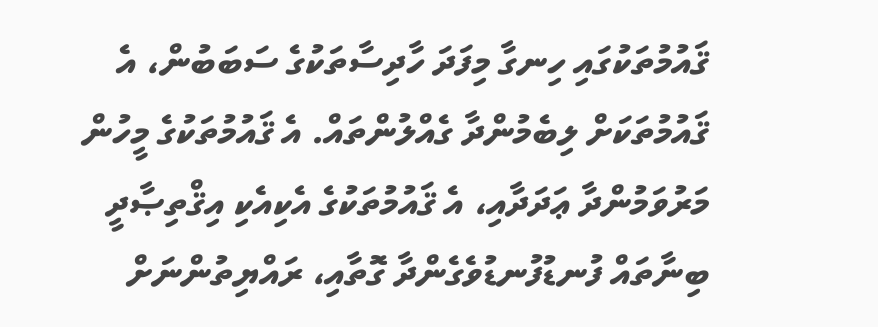ޤައުމުތަކުގައި ހިނގާ މިފަދަ ހާދިސާތަކުގެ ސަބަބުން، އެ ޤައުމުތަކަށް ލިބެމުންދާ ގެއްލުންތައް. އެ ޤައުމުތަކުގެ މީހުން މަރުވަމުންދާ ޢަދަދާއި، އެ ޤައުމުތަކުގެ އެކިއެކި އިޤްތިޞާދީ ބިނާތައް ފުނޑުފުނޑުވެގެންދާ ގޮތާއި، ރައްޔިތުންނަށް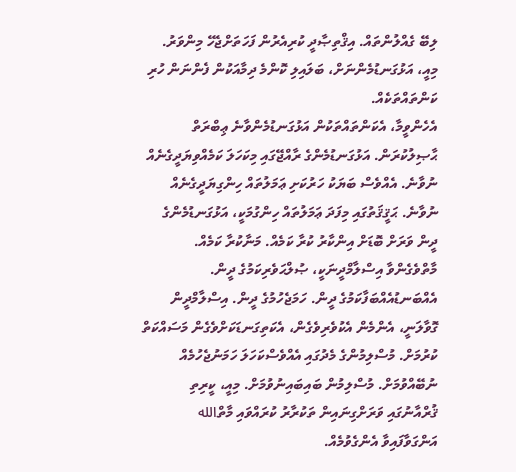ލިބޭ ގެއްލުންތައް. އިޤްތިޞާދީ ކުރިއެރުން ފަހަތަށްޖެހޭ މިންވަރު. މިއީ، އަޅުގަނޑުމެންނަށް، ބަލައިލި ކޮންމެ ދިމާއަކުން ފެންނަން ހުރި ކަންތައްތަކެއް.
އެހެންވީމާ، އެކަންތައްތަކުން އަޅުގަނޑުމެންވާނެ ޢިބްރަތް ޙާޞިލުކުރަން. އަޅުގަނޑުމެންގެ ރާއްޖޭގައި މިކަހަލަ ކަމެއްވިޔަދީގެނެއް ނުވާނެ. އެއްވެސް ބަޔަކު ހަރުކަށި ޢަމަލުތައް ހިންގިޔަދީގެނެއް ނުވާނެ. ޙަޤީޤަތުގައި މިފަދަ ޢަމަލުތައް ހިންގުމަކީ، އަޅުގަނޑުމެންގެ ދީން ވަރަށް ބޮޑަށް އިންކާރު ކުރާ ކަމެއް. މަނާކުރާ ކަމެއް. މާތްވެގެންވާ އިސްލާމްދީނަކީ، ޞުލްޙަވެރިކަމުގެ ދީން. އެއްބަނޑުއެއްބަފާކަމުގެ ދީން. ހަމަޖެހުމުގެ ދީން. އިސްލާމްދީން ގޮވާލަނީ، އެންމެން އެކުވެރިވެގެން، އެކަތިގަނޑަކަށްވެގެން މަސައްކަތް ކުރުމަށް. މުސްލިމުންގެ މެދުގައި އެއްވެސްކަހަލަ ހަމަނުޖެހުމެއް ނުބޭއްވުމަށް. މުސްލިމުން ބައިބައިނުވުމަށް. މިއީ، ކީރިތި ޤުރްއާނުގައި ވަރަށްގިނައިން ތަކުރާރު ކުރައްވައި މާތްالله އަންގަވާފައިވާ އެންގެވުމެއް.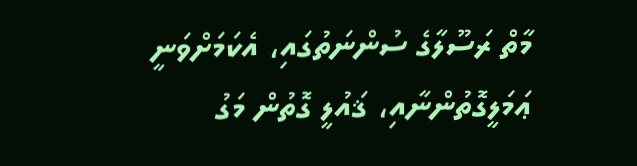މާތް ރަސޫލާގެ ސުންނަތުގައި، އެކަމަށްވަނީ ޢަމަލީގޮތުންނާއި، ޤައުލީ ގޮތުން މަގު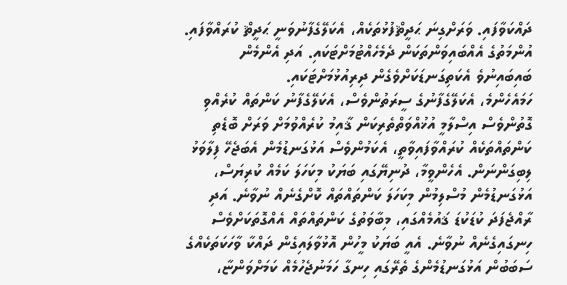ދައްކަވާފައި. ވަރަށްގިނަ ޙަދީޘްފުޅުތަކެއް، އެކަލޭގެފާނުވަނީ ޙަދީޘް ކުރައްވާފައި. އުންމަތުގެ އެއްބައިވަންތަކަން ދެމެހެއްޓުމަށްޓަކައި. އަދި އެންމެން ބައިބައިނުވެ އެކަތިގަނޑަކަށްވެގެން ދިރިއުޅުމަށްޓަކައި.
ހަމައެހެންމެ، އެކަލޭގެފާނުގެ ސީރަތުންވެސް، އެކަލޭގެފާނު ކަންތައް ކުރެއްވި ގޮތުންވެސް އިސްލާމީ އުޚުއްވަތްތެރިކަން ޤާއިމު ކުރެއްވުމަށް ވަރަށް ބޮޑެތި ކަންތައްތަކެއް ކުރައްވާފައިވާތީ، އެކަމުންވެސް އަޅުގަނޑުމެން އެބަޖެހޭ ފިލާވަޅު ލިބިގަންނަން. އެހެންވީމާ، ދުނިޔޭގައި ބަޔަކު މިކަހަލަ ކަމެއް ކުރިޔަސް، އަޅުގަނޑުމެން މުސްލިމުން މިކަހަލަ ކަންތައްތައް ކޮށްގެނެއް ނުވާނެ. އަދި ރާއްޖެފަދަ ކުޑަކުޑަ ޤައުމެއްގައި، މިބާވަތުގެ ކަންތައްތައް އެއްގޮތަކަށްވެސް ހިނގައިގެނެއް ނުވާނެ. އެއީ ބަޔަކު މީހުން އޮޅުވާލައިގެން ދައްކާ ވާހަކަތަކެއްގެ ސަބަބުން އަޅުގަނޑުމެންގެ ތެރޭގައި ހިނގާ ހަމަނުޖެހުމެއް ކަމަށްވަންޏާ،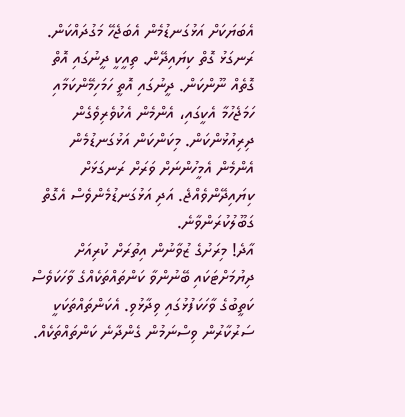އެބަޔަކަށް އަޅުގަނޑުމެން އެބަޖެހޭ މަގުދައްކަން. ރަނގަޅު ގޮތް ކިޔައިދޭން. ތިއީކީ ދީނުގައި އޮތް ގޮތެއް ނޫންކަން. ދީނުގައި އޮތީ ހަމަހިމޭންކަމާއި ހަމަޖެހުމާ އެކީގައި، އެންމެން އެކުވެރިވެގެން ދިރިއުޅުންކަން. މިކަންކަން އަޅުގަނޑުމެން އެންމެން އެމީހުންނަށް ވަރަށް ރަނގަޅަށް ކިޔައިދޭންވެއްޖެ. އަދި އަޅުގަނޑުމެންވެސް އެގޮތް ގަބޫލުކުރަންވާނެ.
އާދެ! މިރަށުގެ ޒުވާނުން އިތުރަށް ކުރިއަށް ދިޔުމަށްޓަކައި ބޭނުންވާ ކަންތައްތަކެއްގެ ވާހަކަވެސް ކަތީބުގެ ވާހަކަފުޅުގައި ވިދާޅުވި. އެކަންތައްތަކަކީ ސަރުކާރުން ވިސްނަމުން ގެންދާނެ ކަންތައްތަކެއް.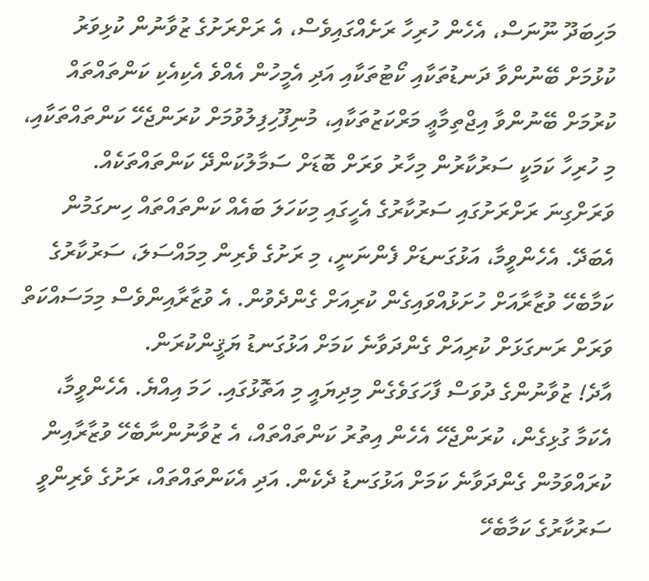މަހިބަދޫ ނޫނަސް، އެހެން ހުރިހާ ރަށެއްގައިވެސް، އެ ރަށްރަށުގެ ޒުވާނުން ކުޅިވަރު ކުޅުމަށް ބޭނުންވާ ދަނޑުތަކާއި ކޯޓުތަކާއި އަދި އެމީހުން އެއްވެ އެކިއެކި ކަންތައްތައް ކުރުމަށް ބޭނުންވާ އިޖްތިމާޢީ މަރްކަޒުތަކާއި، މުނިފޫހިފިލުވުމަށް ކުރަންޖެހޭ ކަންތައްތަކާއި، މި ހުރިހާ ކަމަކީ ސަރުކާރުން މިހާރު ވަރަށް ބޮޑަށް ސަމާލުކަންދޭ ކަންތައްތަކެއް. ވަރަށްގިނަ ރަށްރަށުގައި ސަރުކާރުގެ އެހީގައި މިކަހަލަ ބައެއް ކަންތައްތައް ހިނގަމުން އެބަދޭ. އެހެންވީމާ، އަޅުގަނޑަށް ފެންނަނީ، މި ރަށުގެ ވެރިން މިމައްސަލަ، ސަރުކާރުގެ ކަމާބެހޭ ވުޒާރާއަށް ހުށަޅުއްވައިގެން ކުރިއަށް ގެންދެވުން. އެ ވުޒާރާއިންވެސް މިމަސައްކަތް ވަރަށް ރަނގަޅަށް ކުރިއަށް ގެންދަވާނެ ކަމަށް އަޅުގަނޑު ޔަޤީންކުރަން.
އާދެ! ޒުވާނުންގެ ދުވަސް ފާހަގަވެގެން މިދިޔައީ މި އަތޮޅުގައި. ހަމަ އިއްޔެ. އެހެންވީމާ، އެކަމާ ގުޅިގެން، ކުރަންޖެހޭ އެހެން އިތުރު ކަންތައްތައް، އެ ޒުވާނުންނާބެހޭ ވުޒާރާއިން ކުރައްވަމުން ގެންދަވާނެ ކަމަށް އަޅުގަނޑު ދެކެން. އަދި އެކަންތައްތައް، ރަށުގެ ވެރިންވީ ސަރުކާރުގެ ކަމާބެހޭ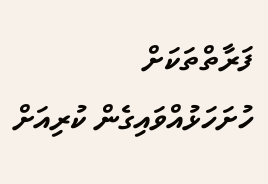ފަރާތްތަކަށް ހުށަހަޅުއްވައިގެން ކުރިއަށް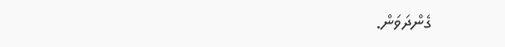ގެންދަވަން.